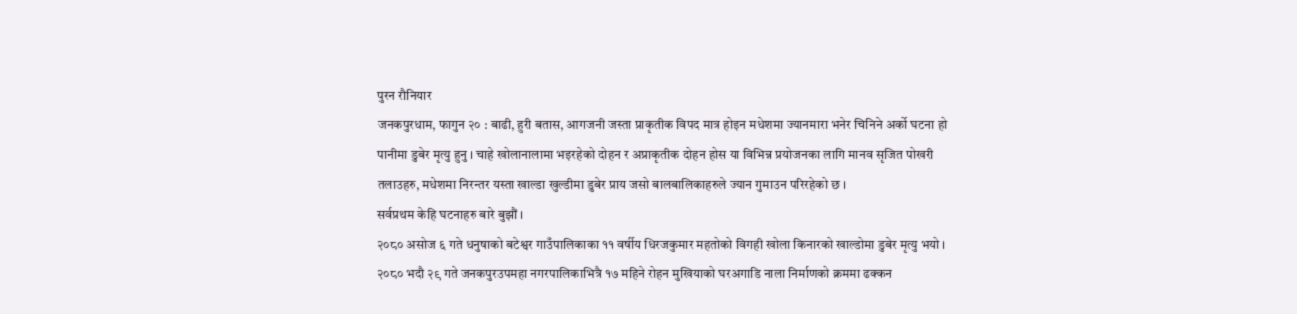पुरन रौनियार
जनकपुरधाम, फागुन २० : बाढी, हुरी बतास, आगजनी जस्ता प्राकृतीक विपद मात्र होइन मधेशमा ज्यानमारा भनेर चिनिने अर्को घटना हो पानीमा डुबेर मृत्यु हुनु । चाहे खोलानालामा भइरहेको दोहन र अप्राकृतीक दोहन होस या विभिन्न प्रयोजनका लागि मानव सृजित पोखरी तलाउहरु, मधेशमा निरन्तर यस्ता खाल्डा खुल्डीमा डुबेर प्राय जसो बालबालिकाहरुले ज्यान गुमाउन परिरहेको छ ।
सर्वप्रथम केहि घटनाहरु बारे बुझौं ।
२०८० असोज ६ गते धनुषाको बटेश्वर गाउँपालिकाका ११ वर्षीय धिरजकुमार महतोको विगही खोला किनारको खाल्डोमा डुबेर मृत्यु भयो । २०८० भदौ २९ गते जनकपुरउपमहा नगरपालिकाभित्रै १७ महिने रोहन मुखियाको घरअगाडि नाला निर्माणको क्रममा ढक्कन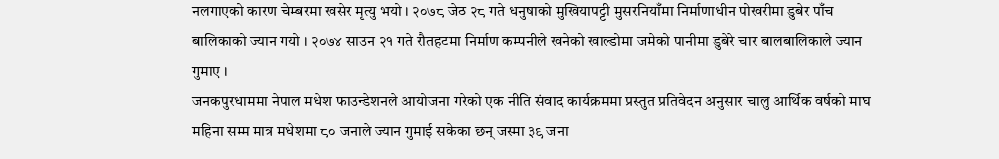नलगाएको कारण चेम्बरमा खसेर मृत्यु भयो । २०७८ जेठ २८ गते धनुषाको मुखियापट्टी मुसरनियाँमा निर्माणाधीन पोखरीमा डुबेर पाँच बालिकाको ज्यान गयो । २०७४ साउन २१ गते रौतहटमा निर्माण कम्पनीले खनेको खाल्डोमा जमेको पानीमा डुबेरे चार बालबालिकाले ज्यान गुमाए ।
जनकपुरधाममा नेपाल मधेश फाउन्डेशनले आयोजना गरेको एक नीति संवाद कार्यक्रममा प्रस्तुत प्रतिवेदन अनुसार चालु आर्थिक वर्षको माघ महिना सम्म मात्र मधेशमा ८० जनाले ज्यान गुमाई सकेका छन् जस्मा ३९ जना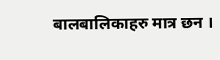बालबालिकाहरु मात्र छन ।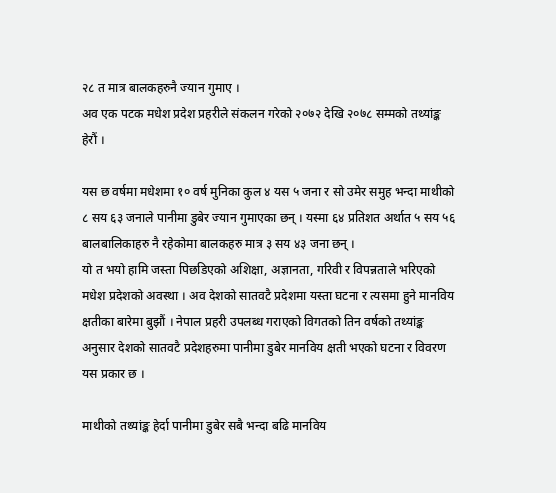२८ त मात्र बालकहरुनै ज्यान गुमाए ।
अव एक पटक मधेश प्रदेश प्रहरीले संकलन गरेको २०७२ देखि २०७८ सम्मको तथ्यांङ्क हेरौं ।

यस छ वर्षमा मधेशमा १० वर्ष मुनिका कुल ४ यस ५ जना र सो उमेर समुह भन्दा माथीको ८ सय ६३ जनाले पानीमा डुबेर ज्यान गुमाएका छन् । यस्मा ६४ प्रतिशत अर्थात ५ सय ५६ बालबालिकाहरु नै रहेकोमा बालकहरु मात्र ३ सय ४३ जना छन् ।
यो त भयो हामि जस्ता पिछडिएको अशिक्षा, अज्ञानता, गरिवी र विपन्नताले भरिएको मधेश प्रदेशको अवस्था । अव देशको सातवटै प्रदेशमा यस्ता घटना र त्यसमा हुने मानविय क्षतीका बारेमा बुझौं । नेपाल प्रहरी उपलब्ध गराएको विगतको तिन वर्षको तथ्यांङ्क अनुसार देशको सातवटै प्रदेशहरुमा पानीमा डुबेर मानविय क्षती भएको घटना र विवरण यस प्रकार छ ।

माथीको तथ्यांङ्क हेर्दा पानीमा डुबेर सबै भन्दा बढि मानविय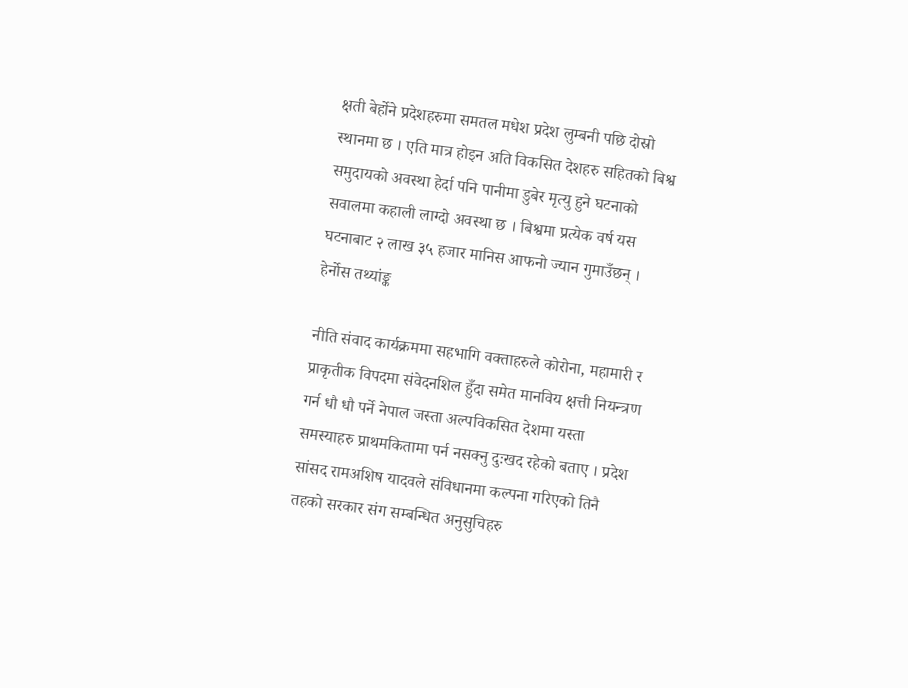क्षती बेर्होने प्रदेशहरुमा समतल मधेश प्रदेश लुम्बनी पछि दोस्रो स्थानमा छ । एति मात्र होइन अति विकसित देशहरु सहितको बिश्व समुदायको अवस्था हेर्दा पनि पानीमा डुबेर मृत्यु हुने घटनाको सवालमा कहाली लाग्दो अवस्था छ । बिश्वमा प्रत्येक वर्ष यस घटनाबाट २ लाख ३५ हजार मानिस आफनो ज्यान गुमाउँछन् ।
हेर्नोस तथ्यांङ्क

नीति संवाद कार्यक्रममा सहभागि वक्ताहरुले कोरोना, महामारी र प्राकृतीक विपदमा संवेदनशिल हुँदा समेत मानविय क्षत्ती नियन्त्रण गर्न धौ धौ पर्ने नेपाल जस्ता अल्पविकसित देशमा यस्ता समस्याहरु प्राथमकितामा पर्न नसक्नु दुःखद रहेको बताए । प्रदेश सांसद रामअशिष यादवले संविधानमा कल्पना गरिएको तिनै तहको सरकार संग सम्बन्धित अनुसुचिहरु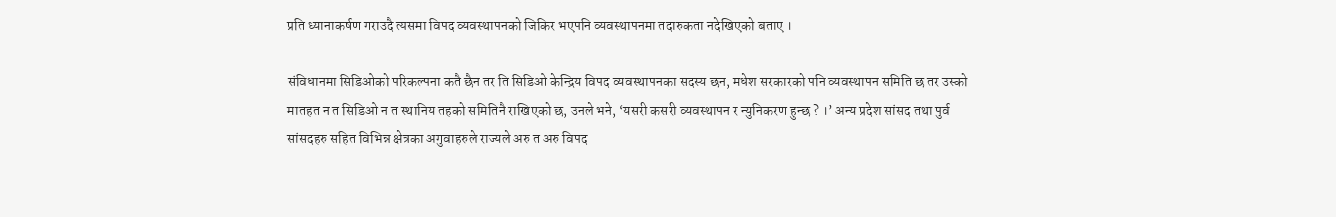प्रति ध्यानाकर्षण गराउदै त्यसमा विपद व्यवस्थापनको जिकिर भएपनि व्यवस्थापनमा तदारुकता नदेखिएको बताए ।

संविधानमा सिडिओको परिकल्पना कतै छैन तर ति सिडिओ केन्द्रिय विपद व्यवस्थापनका सदस्य छन, मधेश सरकारको पनि व्यवस्थापन समिति छ तर उस्को मातहत न त सिडिओ न त स्थानिय तहको समितिनै राखिएको छ, उनले भने, ‘यसरी कसरी व्यवस्थापन र न्युनिकरण हुन्छ ? ।’ अन्य प्रदेश सांसद तथा पुर्व सांसदहरु सहित विभिन्न क्षेत्रका अगुवाहरुले राज्यले अरु त अरु विपद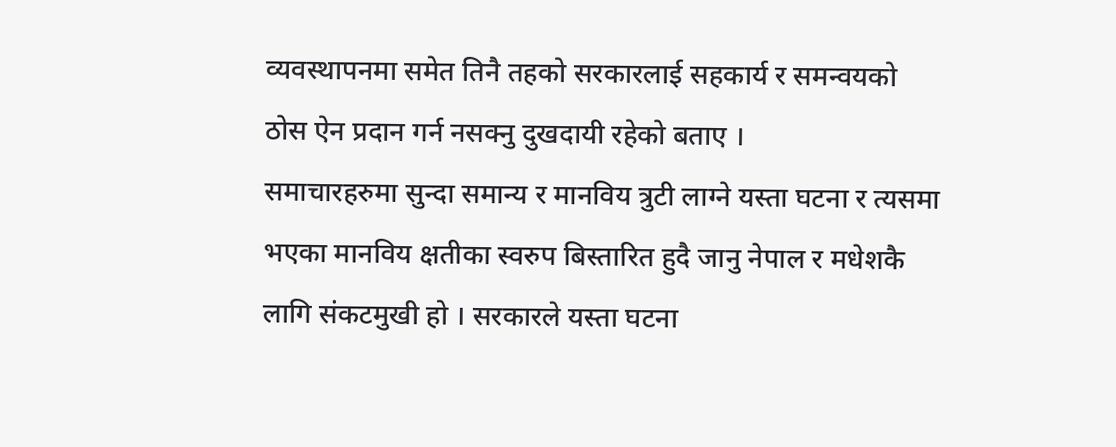व्यवस्थापनमा समेत तिनै तहको सरकारलाई सहकार्य र समन्वयको ठोस ऐन प्रदान गर्न नसक्नु दुखदायी रहेको बताए ।
समाचारहरुमा सुन्दा समान्य र मानविय त्रुटी लाग्ने यस्ता घटना र त्यसमा भएका मानविय क्षतीका स्वरुप बिस्तारित हुदै जानु नेपाल र मधेशकै लागि संकटमुखी हो । सरकारले यस्ता घटना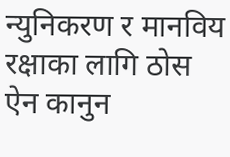न्युनिकरण र मानविय रक्षाका लागि ठोस ऐन कानुन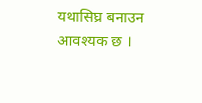यथासिघ्र बनाउन आवश्यक छ ।